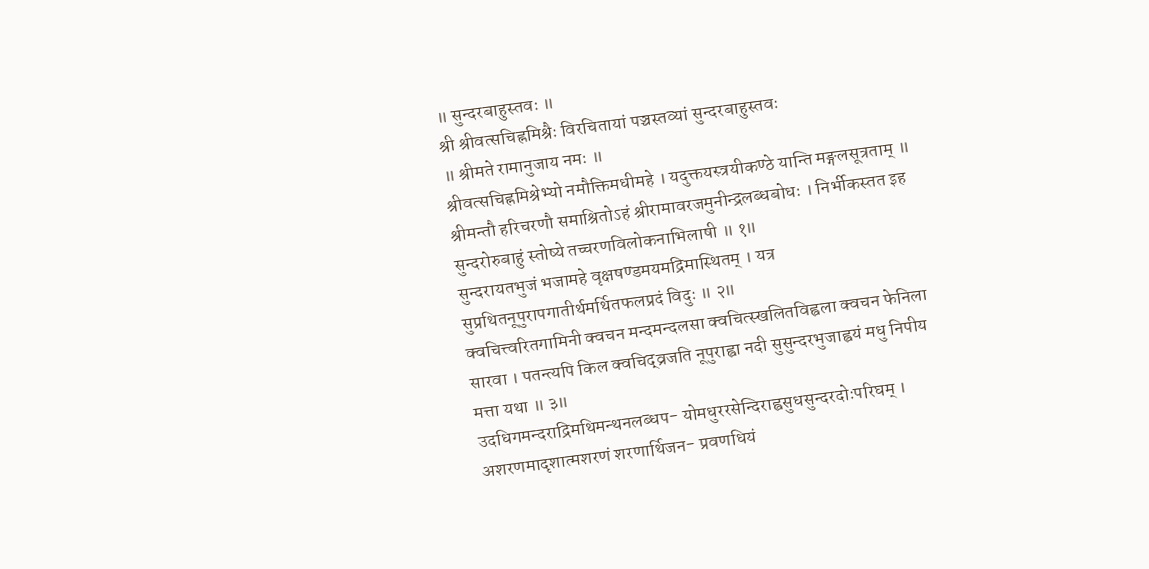॥ सुन्दरबाहुस्तवः ॥
श्री श्रीवत्सचिह्नमिश्रैः विरचितायां पञ्चस्तव्यां सुन्दरबाहुस्तवः
॥ श्रीमते रामानुजाय नमः ॥
श्रीवत्सचिह्नमिश्रेभ्यो नमौक्तिमधीमहे । यदुक्तयस्त्रयीकण्ठे यान्ति मङ्गलसूत्रताम् ॥
श्रीमन्तौ हरिचरणौ समाश्रितोऽहं श्रीरामावरजमुनीन्द्रलब्धबोधः । निर्भीकस्तत इह सुन्दरोरुबाहुं स्तोष्ये तच्चरणविलोकनाभिलाषी ॥ १॥
सुन्दरायतभुजं भजामहे वृक्षषण्डमयमद्रिमास्थितम् । यत्र सुप्रथितनूपुरापगातीर्थमर्थितफलप्रदं विदुः ॥ २॥
क्वचित्त्वरितगामिनी क्वचन मन्दमन्दलसा क्वचित्स्खलितविह्वला क्वचन फेनिला सारवा । पतन्त्यपि किल क्वचिद्व्रजति नूपुराह्वा नदी सुसुन्दरभुजाह्वयं मधु निपीय मत्ता यथा ॥ ३॥
उदधिगमन्दराद्रिमथिमन्थनलब्धप- योमधुररसेन्दिराह्वसुधसुन्दरदोःपरिघम् । अशरणमादृशात्मशरणं शरणार्थिजन- प्रवणधियं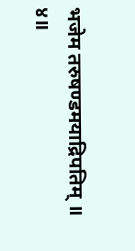भजेम तरुषण्डमयाद्रिपतिम् ॥ ४॥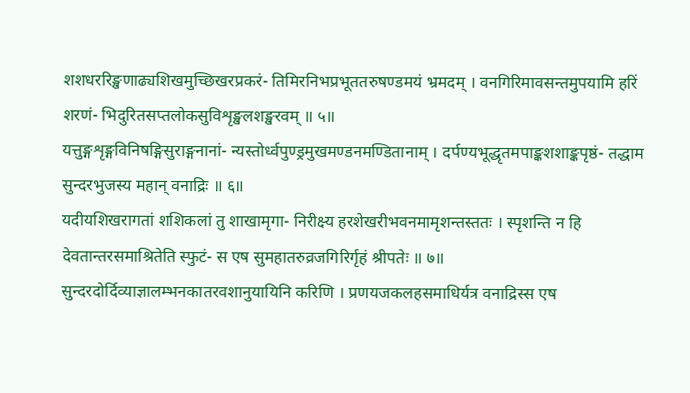शशधररिङ्खणाढ्यशिखमुच्छिखरप्रकरं- तिमिरनिभप्रभूततरुषण्डमयं भ्रमदम् । वनगिरिमावसन्तमुपयामि हरिं शरणं- भिदुरितसप्तलोकसुविशृङ्खलशङ्खरवम् ॥ ५॥
यत्तुङ्गशृङ्गविनिषङ्गिसुराङ्गनानां- न्यस्तोर्ध्वपुण्ड्रमुखमण्डनमण्डितानाम् । दर्पण्यभूद्धृतमपाङ्कशशाङ्कपृष्ठं- तद्धाम सुन्दरभुजस्य महान् वनाद्रिः ॥ ६॥
यदीयशिखरागतां शशिकलां तु शाखामृगा- निरीक्ष्य हरशेखरीभवनमामृशन्तस्ततः । स्पृशन्ति न हि देवतान्तरसमाश्रितेति स्फुटं- स एष सुमहातरुव्रजगिरिर्गृहं श्रीपतेः ॥ ७॥
सुन्दरदोर्दिव्याज्ञालम्भनकातरवशानुयायिनि करिणि । प्रणयजकलहसमाधिर्यत्र वनाद्रिस्स एष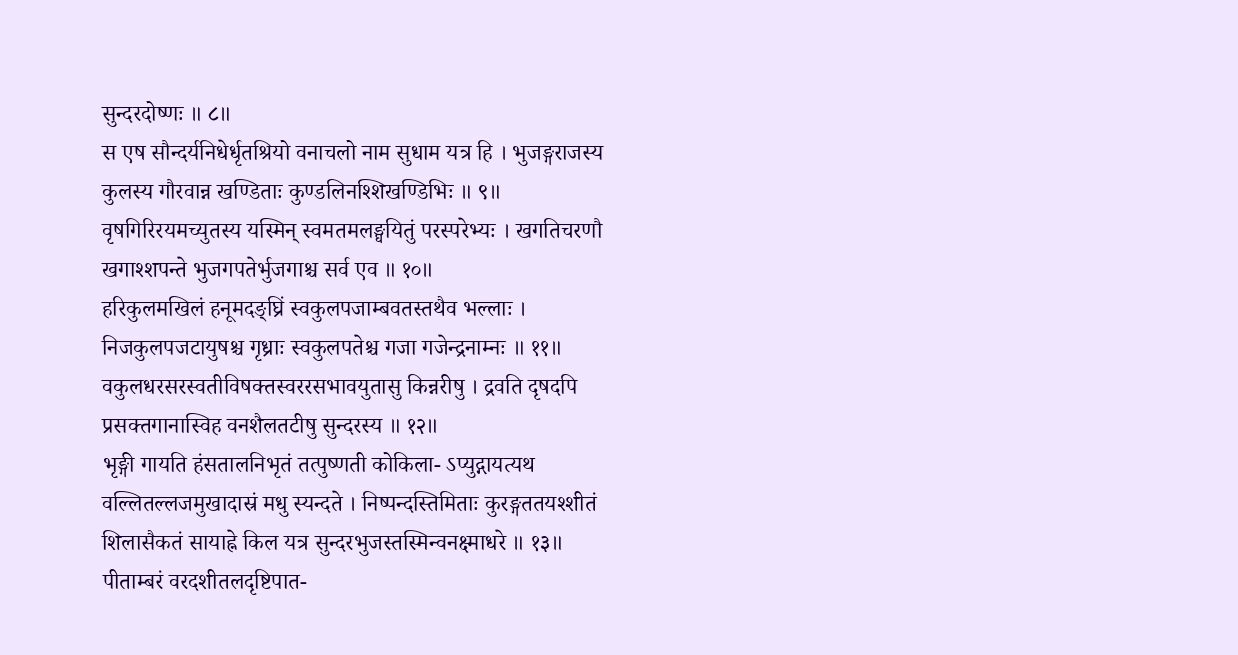सुन्दरदोष्णः ॥ ८॥
स एष सौन्दर्यनिधेर्धृतश्रियो वनाचलो नाम सुधाम यत्र हि । भुजङ्गराजस्य कुलस्य गौरवान्न खण्डिताः कुण्डलिनश्शिखण्डिभिः ॥ ९॥
वृषगिरिरयमच्युतस्य यस्मिन् स्वमतमलङ्घयितुं परस्परेभ्यः । खगतिचरणौ खगाश्शपन्ते भुजगपतेर्भुजगाश्च सर्व एव ॥ १०॥
हरिकुलमखिलं हनूमदङ्घ्रिं स्वकुलपजाम्बवतस्तथैव भल्लाः । निजकुलपजटायुषश्च गृध्राः स्वकुलपतेश्च गजा गजेन्द्रनाम्नः ॥ ११॥
वकुलधरसरस्वतीविषक्तस्वररसभावयुतासु किन्नरीषु । द्रवति दृषदपि प्रसक्तगानास्विह वनशैलतटीषु सुन्दरस्य ॥ १२॥
भृङ्गी गायति हंसतालनिभृतं तत्पुष्णती कोकिला- ऽप्युद्गायत्यथ वल्लितल्लजमुखादास्रं मधु स्यन्दते । निष्पन्दस्तिमिताः कुरङ्गततयश्शीतं शिलासैकतं सायाह्ने किल यत्र सुन्दरभुजस्तस्मिन्वनक्ष्माधरे ॥ १३॥
पीताम्बरं वरदशीतलदृष्टिपात-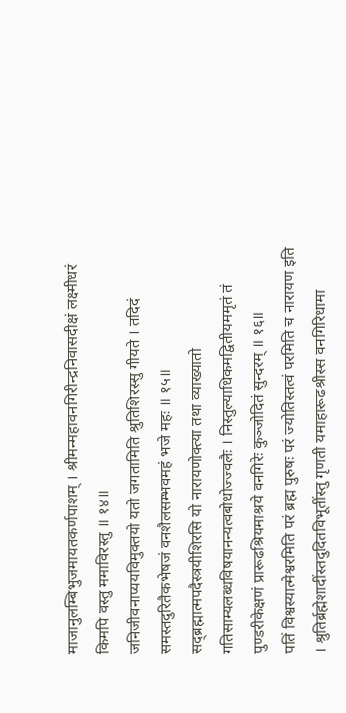माजानुलम्बिभुजमायतकर्णपाशम् । श्रीमन्महावनगिरीन्द्रनिवासदीक्षं लक्ष्मीधरं किमपि वस्तु ममाविरस्तु ॥ १४॥
जनिजीवनाप्ययविमुक्तयो यतो जगतामिति श्रुतिशिरस्सु गीयते । तदिदं समस्तदुरितैकभेषजं वनशैलसम्भवमहं भजे महः ॥ १५॥
सद्ब्रह्मात्मपदैस्त्रयीशिरसि यो नारायणोक्त्या तथा व्याख्यातो गतिसाम्यलब्धविषयानन्यत्वबोधोज्ज्वलैः । निस्तुल्याधिकमद्वितीयममृतं तं पुण्डरीकेक्षणं प्रारूढश्रियमाश्रये वनगिरेः कुञ्जोदितं सुन्दरम् ॥ १६॥
पतिं विश्वस्यात्मेश्वरमिति परं ब्रह्म पुरुषः परं ज्योतिस्तत्वं परमिति च नारायण इति । श्रुतिर्ब्रह्मेशादींस्तदुदितविभूतींस्तु गृणती यमाहारूढश्रीस्स वनगिरिधामा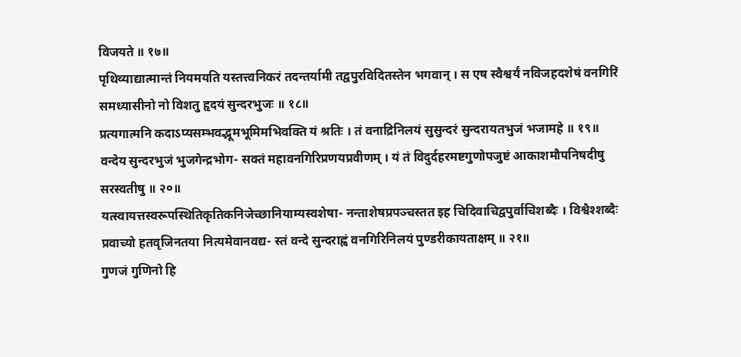विजयते ॥ १७॥
पृथिव्याद्यात्मान्तं नियमयति यस्तत्त्वनिकरं तदन्तर्यामी तद्वपुरविदितस्तेन भगवान् । स एष स्वैश्वर्यं नविजहदशेषं वनगिरिं समध्यासीनो नो विशतु हृदयं सुन्दरभुजः ॥ १८॥
प्रत्यगात्मनि कदाऽप्यसम्भवद्भूमभूमिमभिवक्ति यं श्रतिः । तं वनाद्रिनिलयं सुसुन्दरं सुन्दरायतभुजं भजामहे ॥ १९॥
वन्देय सुन्दरभुजं भुजगेन्द्रभोग- सक्तं महावनगिरिप्रणयप्रवीणम् । यं तं विदुर्दहरमष्टगुणोपजुष्टं आकाशमौपनिषदीषु सरस्वतीषु ॥ २०॥
यत्स्वायत्तस्वरूपस्थितिकृतिकनिजेच्छानियाम्यस्वशेषा- नन्ताशेषप्रपञ्चस्तत इह चिदिवाचिद्वपुर्वाचिशब्दैः । विश्वैश्शब्दैः प्रवाच्यो हतवृजिनतया नित्यमेवानवद्य- स्तं वन्दे सुन्दराह्वं वनगिरिनिलयं पुण्डरीकायताक्षम् ॥ २१॥
गुणजं गुणिनो हि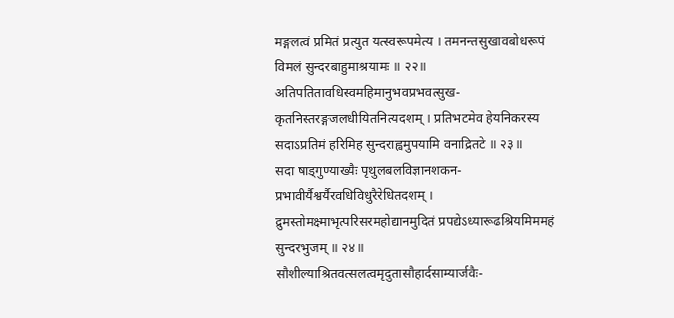मङ्गलत्वं प्रमितं प्रत्युत यत्स्वरूपमेत्य । तमनन्तसुखावबोधरूपं विमलं सुन्दरबाहुमाश्रयामः ॥ २२॥
अतिपतितावधिस्वमहिमानुभवप्रभवत्सुख- कृतनिस्तरङ्गजलधीयितनित्यदशम् । प्रतिभटमेव हेयनिकरस्य सदाऽप्रतिमं हरिमिह सुन्दराह्वमुपयामि वनाद्रितटे ॥ २३॥
सदा षाड्गुण्याख्यैः पृथुलबलविज्ञानशकन- प्रभावीर्यैश्वर्यैरवधिविधुरैरेधितदशम् । द्रुमस्तोमक्ष्माभृत्परिसरमहोद्यानमुदितं प्रपद्येऽध्यारूढश्रियमिममहं सुन्दरभुजम् ॥ २४॥
सौशील्याश्रितवत्सलत्वमृदुतासौहार्दसाम्यार्जवैः-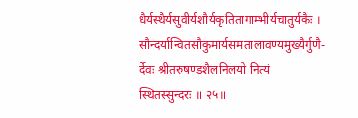धैर्यस्थैर्यसुवीर्यशौर्यकृतितागाम्भीर्यचातुर्यकैः । सौन्दर्यान्वितसौकुमार्यसमतालावण्यमुख्यैर्गुणै- र्देवः श्रीतरुषण्डशैलनिलयो नित्यं स्थितस्सुन्दरः ॥ २५॥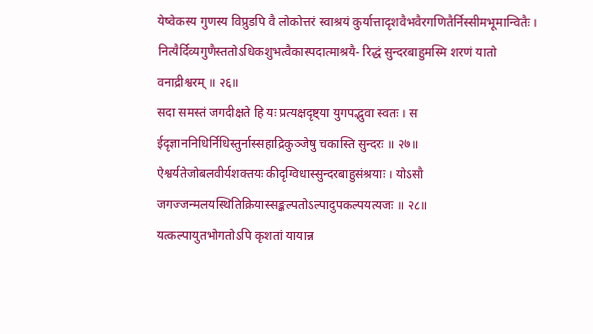येष्वेकस्य गुणस्य विप्रुडपि वै लोकोत्तरं स्वाश्रयं कुर्यात्तादृशवैभवैरगणितैर्निस्सीमभूमान्वितैः । नित्यैर्दिव्यगुणैस्ततोऽधिकशुभत्वैकास्पदात्माश्रयै- रिद्धं सुन्दरबाहुमस्मि शरणं यातो वनाद्रीश्वरम् ॥ २६॥
सदा समस्तं जगदीक्षते हि यः प्रत्यक्षदृष्ट्या युगपद्भुवा स्वतः । स ईदृज्ञाननिधिर्निधिस्तुर्नास्सहाद्रिकुञ्जेषु चकास्ति सुन्दरः ॥ २७॥
ऐश्वर्यतेजोबलवीर्यशक्तयः कीदृग्विधास्सुन्दरबाहुसंश्रयाः । योऽसौ जगज्जन्मलयस्थितिक्रियास्सङ्कल्पतोऽल्पादुपकल्पयत्यजः ॥ २८॥
यत्कल्पायुतभोगतोऽपि कृशतां यायान्न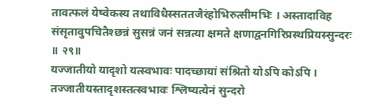तावत्फलं येष्वेकस्य तथाविधैस्सततजैरंहोभिरुत्सीमभिः । अस्तादाविह संसृतावुपचितैश्छन्नं सुसन्नं जनं सन्नत्या क्षमते क्षणाद्वनगिरिप्रस्थप्रियस्सुन्दरः ॥ २९॥
यज्जातीयो यादृशो यत्स्वभावः पादच्छायां संश्रितो योऽपि कोऽपि । तज्जातीयस्तादृशस्तत्स्वभावः श्लिष्यत्येनं सुन्दरो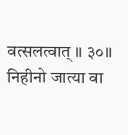वत्सलत्वात् ॥ ३०॥
निहीनो जात्या वा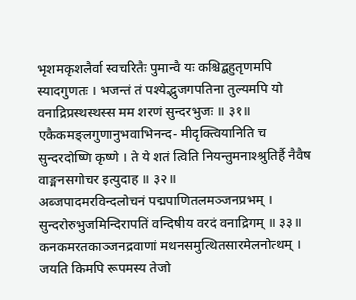भृशमकृशलैर्वा स्वचरितैः पुमान्वै यः कश्चिद्बहुतृणमपि स्यादगुणतः । भजन्तं तं पश्येद्भुजगपतिना तुल्यमपि यो वनाद्रिप्रस्थस्थस्स मम शरणं सुन्दरभुजः ॥ ३१॥
एकैकमङ्लगुणानुभवाभिनन्द- मीदृक्त्वियानिति च सुन्दरदोष्णि कृष्णे । ते ये शतं त्विति नियन्तुमनाश्श्रुतिर्है नैवैष वाङ्मनसगोचर इत्युदाह ॥ ३२॥
अब्जपादमरविन्दलोचनं पद्मपाणितलमञ्जनप्रभम् । सुन्दरोरुभुजमिन्दिरापतिं वन्दिषीय वरदं वनाद्रिगम् ॥ ३३॥
कनकमरतकाञ्जनद्रवाणां मथनसमुत्थितसारमेलनोत्थम् । जयति किमपि रूपमस्य तेजो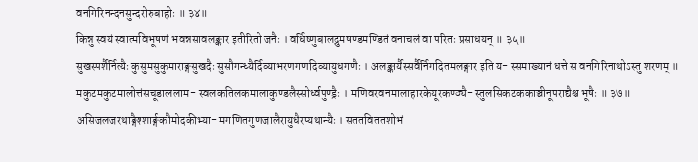वनगिरिनन्दनसुन्दरोरुबाहोः ॥ ३४॥
किन्नु स्वयं स्वात्मविभूषणं भवन्नसावलङ्कार इतीरितो जनैः । वर्धिष्णुबालद्रुमषण्डमण्डितं वनाचलं वा परितः प्रसाधयन् ॥ ३५॥
सुखस्पर्शैर्नित्यैः कुसुमसुकुमाराङ्गसुखदैः सुसौगन्ध्यैर्दिव्याभरणगणदिव्यायुधगणैः । अलङ्कार्यैस्सर्वैर्निगदितमलङ्गार इति य- स्समाख्यानं धत्ते स वनगिरिनाथोऽस्तु शरणम् ॥
मकुटमकुटमालोत्तंसचूडाललाम- स्वलकतिलकमालाकुण्डलैस्सोर्ध्वपुण्ड्रैः । मणिवरवनमालाहारकेयूरकण्ठ्यै- स्तुलसिकटककाञ्चीनूपराद्यैश्च भूषैः ॥ ३७॥
असिजलजरथाङ्गैश्शार्ङ्गकौमोदकीभ्या- मगणितगुणजालैरायुधैरप्यथान्यैः । सततविततशोभं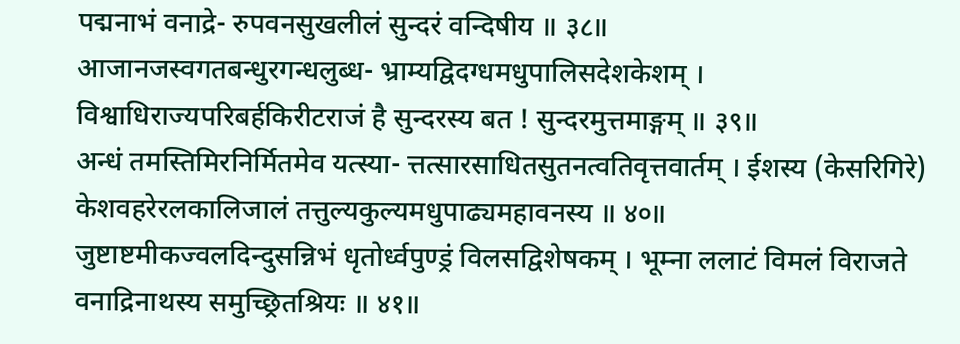पद्मनाभं वनाद्रे- रुपवनसुखलीलं सुन्दरं वन्दिषीय ॥ ३८॥
आजानजस्वगतबन्धुरगन्धलुब्ध- भ्राम्यद्विदग्धमधुपालिसदेशकेशम् । विश्वाधिराज्यपरिबर्हकिरीटराजं है सुन्दरस्य बत ! सुन्दरमुत्तमाङ्गम् ॥ ३९॥
अन्धं तमस्तिमिरनिर्मितमेव यत्स्या- त्तत्सारसाधितसुतनत्वतिवृत्तवार्तम् । ईशस्य (केसरिगिरे) केशवहरेरलकालिजालं तत्तुल्यकुल्यमधुपाढ्यमहावनस्य ॥ ४०॥
जुष्टाष्टमीकज्वलदिन्दुसन्निभं धृतोर्ध्वपुण्ड्रं विलसद्विशेषकम् । भूम्ना ललाटं विमलं विराजते वनाद्रिनाथस्य समुच्छ्रितश्रियः ॥ ४१॥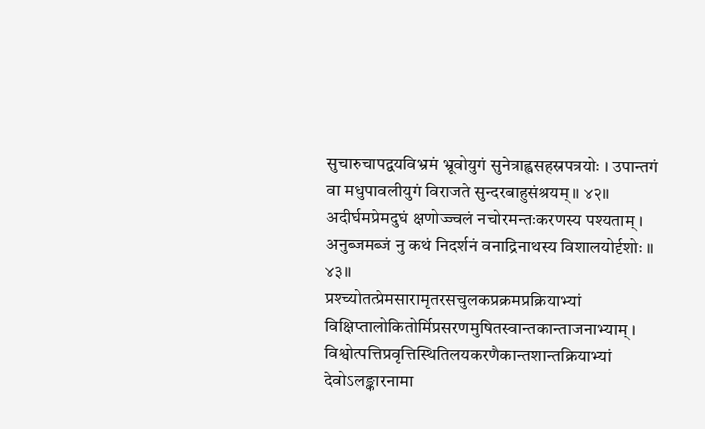सुचारुचापद्वयविभ्रमं भ्रूवोयुगं सुनेत्राह्वसहस्रपत्रयोः । उपान्तगं वा मधुपावलीयुगं विराजते सुन्दरबाहुसंश्रयम् ॥ ४२॥
अदीर्घमप्रेमदुघं क्षणोज्ज्वलं नचोरमन्तःकरणस्य पश्यताम् । अनुब्जमब्जं नु कथं निदर्शनं वनाद्रिनाथस्य विशालयोर्दृशोः ॥ ४३॥
प्रश्च्योतत्प्रेमसारामृतरसचुलकप्रक्रमप्रक्रियाभ्यां विक्षिप्तालोकितोर्मिप्रसरणमुषितस्वान्तकान्ताजनाभ्याम् । विश्वोत्पत्तिप्रवृत्तिस्थितिलयकरणैकान्तशान्तक्रियाभ्यां देवोऽलङ्कारनामा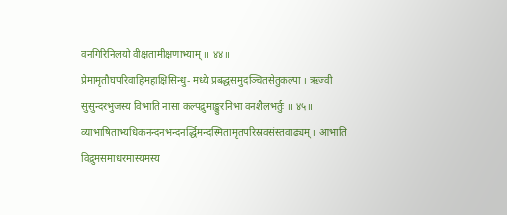वनगिरिनिलयो वीक्षतामीक्षणाभ्याम् ॥ ४४॥
प्रेमामृतौघपरिवाहिमहाक्षिसिन्धु- मध्ये प्रबद्धसमुदञ्चितसेतुकल्पा । ऋज्वी सुसुन्दरभुजस्य विभाति नासा कल्पद्रुमाङ्कुरनिभा वनशैलभर्तुः ॥ ४५॥
व्याभाषिताभ्यधिकनन्दनभन्दनर्द्धिमन्दस्मितामृतपरिस्रवसंस्तवाढ्यम् । आभाति विद्रुमसमाधरमास्यमस्य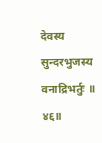देवस्य सुन्दरभुजस्य वनाद्रिभर्तुः ॥ ४६॥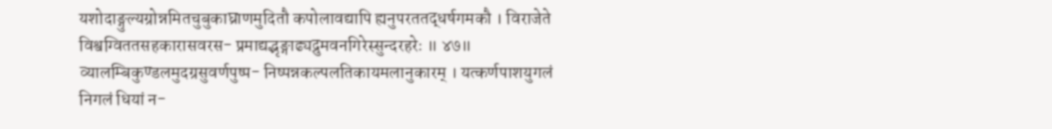यशोदाङ्गुल्यग्रोन्नमितचुबुकाघ्राणमुदितौ कपोलावद्यापि ह्यनुपरततद्धर्षगमकौ । विराजेते विश्वग्विततसहकारासवरस- प्रमाद्यद्भृङ्गाढ्यद्रुमवनगिरेस्सुन्दरहरेः ॥ ४७॥
व्यालम्बिकुण्डलमुदग्रसुवर्णपुष्प- निष्पन्नकल्पलतिकायमलानुकारम् । यत्कर्णपाशयुगलं निगलं धियां न-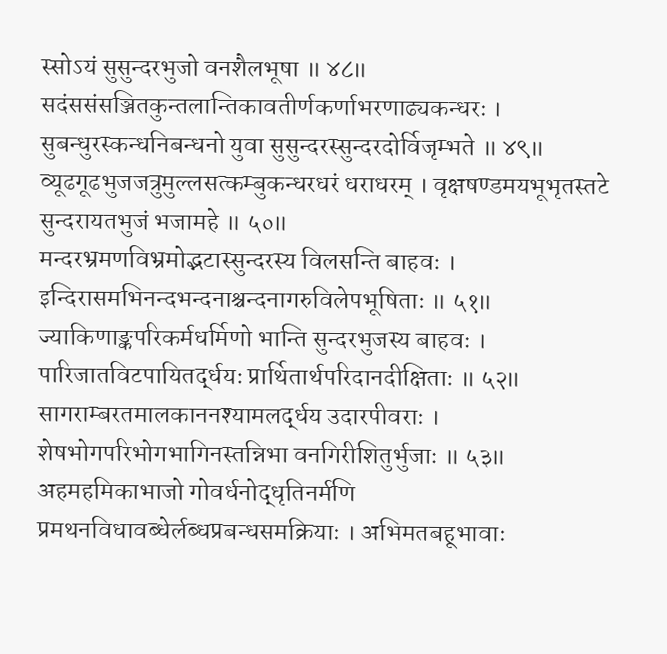स्सोऽयं सुसुन्दरभुजो वनशैलभूषा ॥ ४८॥
सदंससंसञ्जितकुन्तलान्तिकावतीर्णकर्णाभरणाढ्यकन्धरः । सुबन्धुरस्कन्धनिबन्धनो युवा सुसुन्दरस्सुन्दरदोर्विजृम्भते ॥ ४९॥
व्यूढगूढभुजजत्रुमुल्लसत्कम्बुकन्धरधरं धराधरम् । वृक्षषण्डमयभूभृतस्तटे सुन्दरायतभुजं भजामहे ॥ ५०॥
मन्दरभ्रमणविभ्रमोद्भटास्सुन्दरस्य विलसन्ति बाहवः । इन्दिरासमभिनन्दभन्दनाश्चन्दनागरुविलेपभूषिताः ॥ ५१॥
ज्याकिणाङ्कपरिकर्मधर्मिणो भान्ति सुन्दरभुजस्य बाहवः । पारिजातविटपायितर्द्धयः प्रार्थितार्थपरिदानदीक्षिताः ॥ ५२॥
सागराम्बरतमालकाननश्यामलर्द्धय उदारपीवराः । शेषभोगपरिभोगभागिनस्तन्निभा वनगिरीशितुर्भुजाः ॥ ५३॥
अहमहमिकाभाजो गोवर्धनोद्धृतिनर्मणि प्रमथनविधावब्धेर्लब्धप्रबन्धसमक्रियाः । अभिमतबहूभावाः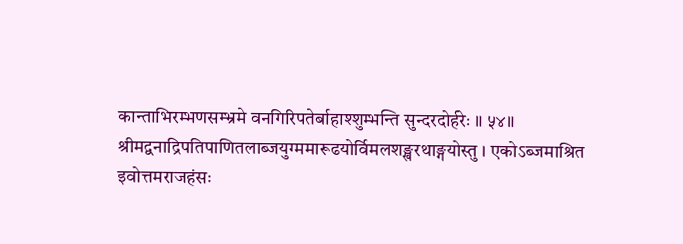कान्ताभिरम्भणसम्भ्रमे वनगिरिपतेर्बाहाश्शुम्भन्ति सुन्दरदोर्हरेः ॥ ५४॥
श्रीमद्वनाद्रिपतिपाणितलाब्जयुग्ममारूढयोर्विमलशङ्खरथाङ्गयोस्तु । एकोऽब्जमाश्रित इवोत्तमराजहंसः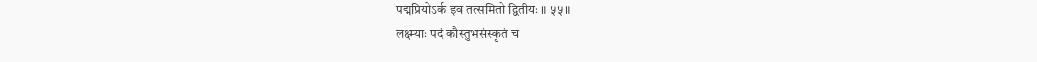पद्मप्रियोऽर्क इव तत्समितो द्वितीयः ॥ ५५॥
लक्ष्म्याः पदं कौस्तुभसंस्कृतं च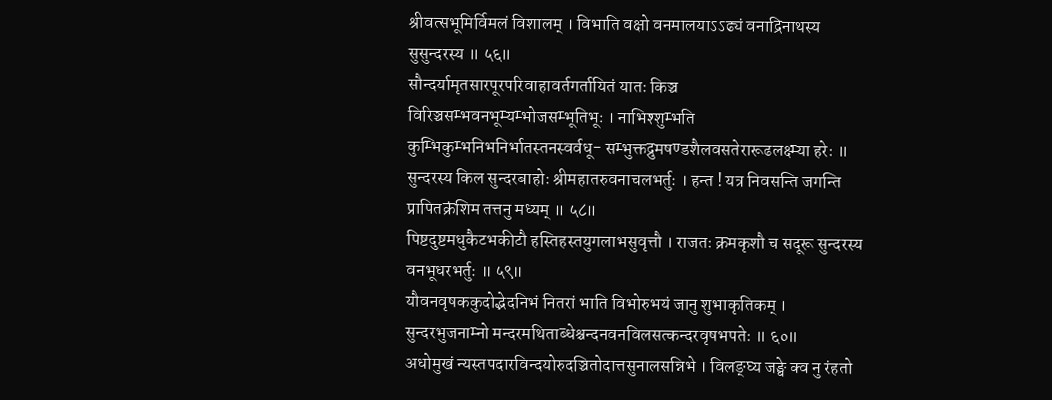श्रीवत्सभूमिर्विमलं विशालम् । विभाति वक्षो वनमालयाऽऽढ्यं वनाद्रिनाथस्य सुसुन्दरस्य ॥ ५६॥
सौन्दर्यामृतसारपूरपरिवाहावर्तगर्तायितं यातः किञ्च विरिञ्चसम्भवनभूम्यम्भोजसम्भूतिभूः । नाभिश्शुम्भति कुम्भिकुम्भनिभनिर्भातस्तनस्वर्वधू- सम्भुक्तद्रुमषण्डशैलवसतेरारूढलक्ष्म्या हरेः ॥
सुन्दरस्य किल सुन्दरबाहोः श्रीमहातरुवनाचलभर्तुः । हन्त ! यत्र निवसन्ति जगन्ति प्रापितक्रंशिम तत्तनु मध्यम् ॥ ५८॥
पिष्टदुष्टमधुकैटभकीटौ हस्तिहस्तयुगलाभसुवृत्तौ । राजतः क्रमकृशौ च सदूरू सुन्दरस्य वनभूधरभर्तुः ॥ ५९॥
यौवनवृषककुदोद्भेदनिभं नितरां भाति विभोरुभयं जानु शुभाकृतिकम् । सुन्दरभुजनाम्नो मन्दरमथिताब्धेश्चन्दनवनविलसत्कन्दरवृषभपतेः ॥ ६०॥
अधोमुखं न्यस्तपदारविन्दयोरुदञ्चितोदात्तसुनालसन्निभे । विलङ्घ्य जङ्घे क्व नु रंहतो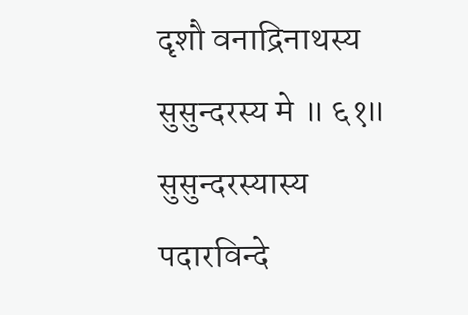दृशौ वनाद्रिनाथस्य सुसुन्दरस्य मे ॥ ६१॥
सुसुन्दरस्यास्य पदारविन्दे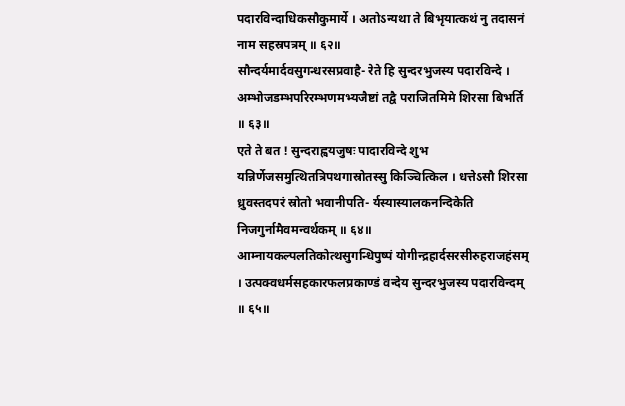पदारविन्दाधिकसौकुमार्ये । अतोऽन्यथा ते बिभृयात्कथं नु तदासनं नाम सहस्रपत्रम् ॥ ६२॥
सौन्दर्यमार्दवसुगन्धरसप्रवाहै- रेते हि सुन्दरभुजस्य पदारविन्दे । अम्भोजडम्भपरिरम्भणमभ्यजैष्टां तद्वै पराजितमिमे शिरसा बिभर्ति ॥ ६३॥
एते ते बत ! सुन्दराह्वयजुषः पादारविन्दे शुभ यन्निर्णेजसमुत्थितत्रिपथगास्रोतस्सु किञ्चित्किल । धत्तेऽसौ शिरसा ध्रुवस्तदपरं स्रोतो भवानीपति- र्यस्यास्यालकनन्दिकेति निजगुर्नामैवमन्वर्थकम् ॥ ६४॥
आम्नायकल्पलतिकोत्थसुगन्धिपुष्पं योगीन्द्रहार्दसरसीरुहराजहंसम् । उत्पक्वधर्मसहकारफलप्रकाण्डं वन्देय सुन्दरभुजस्य पदारविन्दम् ॥ ६५॥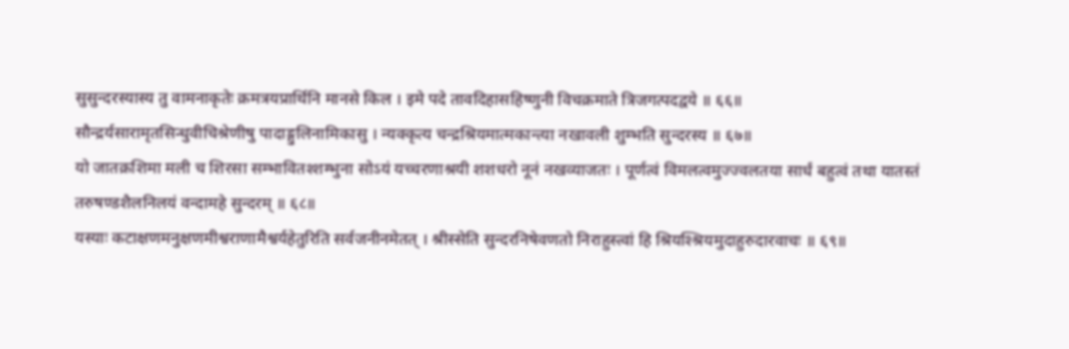सुसुन्दरस्यास्य तु वामनाकृतेः क्रमत्रयप्रार्थिनि मानसे किल । इमे पदे तावदिहासहिष्णुनी विचक्रमाते त्रिजगत्पदद्वये ॥ ६६॥
सौन्द्रर्यसारामृतसिन्धुवीचिश्रेणीषु पादाङ्गुलिनामिकासु । न्यक्कृत्य चन्द्रश्रियमात्मकान्त्या नखावली शुम्भति सुन्दरस्य ॥ ६७॥
यो जातक्रशिमा मली च शिरसा सम्भावितश्शम्भुना सोऽयं यच्चरणाश्रयी शशधरो नूनं नखव्याजतः । पूर्णत्वं विमलत्वमुज्ज्वलतया सार्धं बहुत्वं तथा यातस्तं तरुषण्डशैलनिलयं वन्दामहे सुन्दरम् ॥ ६८॥
यस्याः कटाक्षणमनुक्षणमीश्वराणामैश्वर्यहेतुरिति सर्वजनीनमेतत् । श्रीस्सेति सुन्दरनिषेवणतो निराहुस्त्वां हि श्रियश्श्रियमुदाहुरुदारवाचः ॥ ६९॥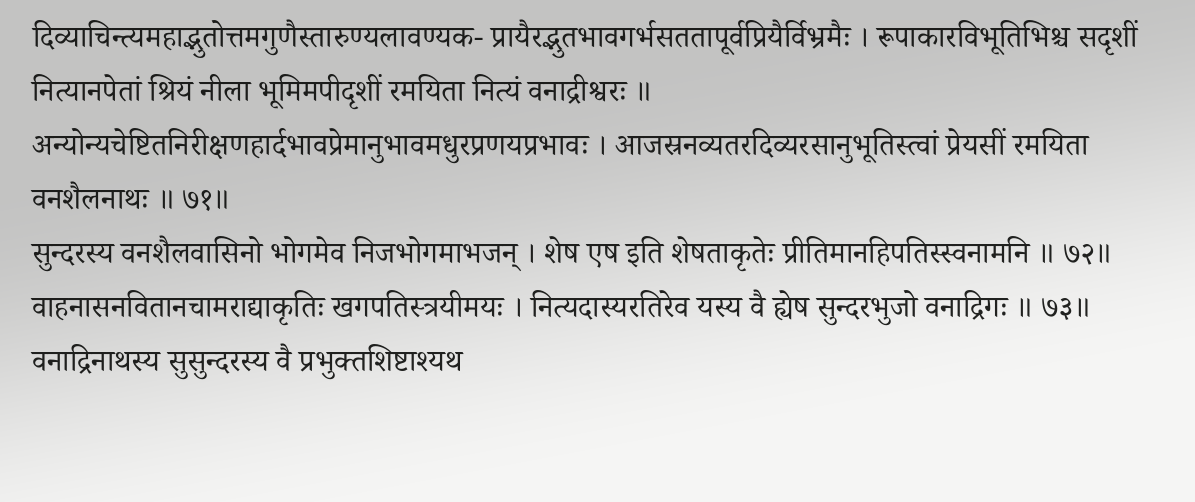दिव्याचिन्त्यमहाद्भुतोत्तमगुणैस्तारुण्यलावण्यक- प्रायैरद्भुतभावगर्भसततापूर्वप्रियैर्विभ्रमैः । रूपाकारविभूतिभिश्च सदृशीं नित्यानपेतां श्रियं नीला भूमिमपीदृशीं रमयिता नित्यं वनाद्रीश्वरः ॥
अन्योन्यचेष्टितनिरीक्षणहार्दभावप्रेमानुभावमधुरप्रणयप्रभावः । आजस्रनव्यतरदिव्यरसानुभूतिस्त्वां प्रेयसीं रमयिता वनशैलनाथः ॥ ७१॥
सुन्दरस्य वनशैलवासिनो भोगमेव निजभोगमाभजन् । शेष एष इति शेषताकृतेः प्रीतिमानहिपतिस्स्वनामनि ॥ ७२॥
वाहनासनवितानचामराद्याकृतिः खगपतिस्त्रयीमयः । नित्यदास्यरतिरेव यस्य वै ह्येष सुन्दरभुजो वनाद्रिगः ॥ ७३॥
वनाद्रिनाथस्य सुसुन्दरस्य वै प्रभुक्तशिष्टाश्यथ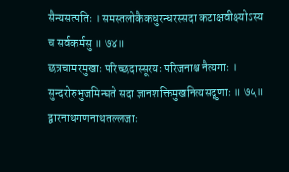सैन्यसत्पतिः । समस्तलोकैकधुरन्धरस्सदा कटाक्षवीक्ष्योऽस्य च सर्वकर्मसु ॥ ७४॥
छत्रचामरमुखाः परिच्छदास्सूरयः परिजनाश्च नैत्यगाः । सुन्दरोरुभुजमिन्घते सदा ज्ञानशक्तिमुखनित्यसद्गुणाः ॥ ७५॥
द्वारनाथगणनाथतल्लजाः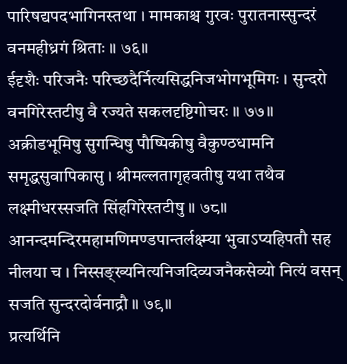पारिषद्यपदभागिनस्तथा । मामकाश्च गुरवः पुरातनास्सुन्दरं वनमहीध्रगं श्रिताः ॥ ७६॥
ईदृशैः परिजनैः परिच्छदैर्नित्यसिद्धनिजभोगभूमिगः । सुन्दरो वनगिरेस्तटीषु वै रज्यते सकलदृष्टिगोचरः ॥ ७७॥
अक्रीडभूमिषु सुगन्धिषु पौष्पिकीषु वैकुण्ठधामनि समृद्धसुवापिकासु । श्रीमल्लतागृहवतीषु यथा तथैव लक्ष्मीधरस्सजति सिंहगिरेस्तटीषु ॥ ७८॥
आनन्दमन्दिरमहामणिमण्डपान्तर्लक्ष्म्या भुवाऽप्यहिपतौ सह नीलया च । निस्सङ्ख्यनित्यनिजदिव्यजनैकसेव्यो नित्यं वसन् सजति सुन्दरदोर्वनाद्रौ ॥ ७९॥
प्रत्यर्थिनि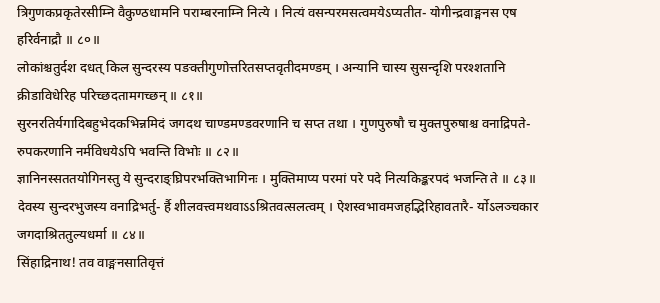त्रिगुणकप्रकृतेरसीम्नि वैकुण्ठधामनि पराम्बरनाम्नि नित्ये । नित्यं वसन्परमसत्वमयेऽप्यतीत- योगीन्द्रवाङ्मनस एष हरिर्वनाद्रौ ॥ ८०॥
लोकांश्चतुर्दश दधत् किल सुन्दरस्य पङक्तीगुणोत्तरितसप्तवृतीदमण्डम् । अन्यानि चास्य सुसन्दृशि परश्शतानि क्रीडाविधेरिह परिच्छदतामगच्छन् ॥ ८१॥
सुरनरतिर्यगादिबहुभेदकभिन्नमिदं जगदथ चाण्डमण्डवरणानि च सप्त तथा । गुणपुरुषौ च मुक्तपुरुषाश्च वनाद्रिपते- रुपकरणानि नर्मविधयेऽपि भवन्ति विभोः ॥ ८२॥
ज्ञानिनस्सततयोगिनस्तु ये सुन्दराङ्घ्रिपरभक्तिभागिनः । मुक्तिमाप्य परमां परे पदे नित्यकिङ्करपदं भजन्ति ते ॥ ८३॥
देवस्य सुन्दरभुजस्य वनाद्रिभर्तु- र्है शीलवत्त्वमथवाऽऽश्रितवत्सलत्वम् । ऐशस्वभावमजहद्भिरिहावतारै- र्योऽलञ्चकार जगदाश्रिततुल्यधर्मा ॥ ८४॥
सिंहाद्रिनाथ! तव वाङ्मनसातिवृत्तं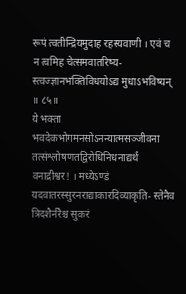रूपं त्वतीन्द्रियमुदाह रहस्यवाणी । एवं च न त्वमिह चेत्समवातरिष्य- स्त्वज्ज्ञानभक्तिविधयोऽद्य मुधाऽभविष्यन् ॥ ८५॥
ये भक्ता भवदेकभोगमनसोऽनन्यात्मसञ्जीवना तत्संश्लोषणतद्विरोधिनिधनाद्यर्थं वनाद्रीश्वर! । मध्येऽण्डं यदवातरस्सुरनराद्याकारदिव्याकृति- स्तेनैव त्रिदशैर्नरैश्च सुकरं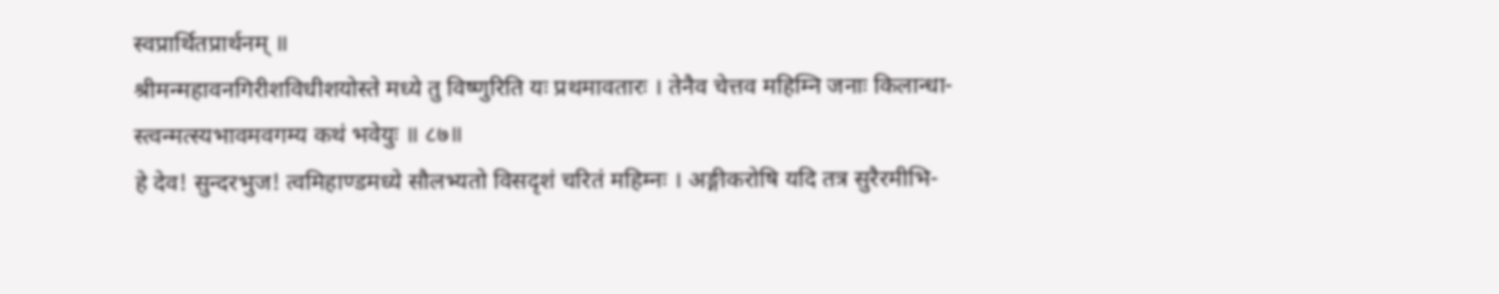स्वप्रार्थितप्रार्थनम् ॥
श्रीमन्महावनगिरीशविधीशयोस्ते मध्ये तु विष्णुरिति यः प्रथमावतारः । तेनैव चेत्तव महिम्नि जनाः किलान्धा- स्त्वन्मत्स्यभावमवगम्य कथं भवेयुः ॥ ८७॥
हे देव! सुन्दरभुज! त्वमिहाण्डमध्ये सौलभ्यतो विसदृशं चरितं महिम्नः । अङ्गीकरोषि यदि तत्र सुरैरमीभि-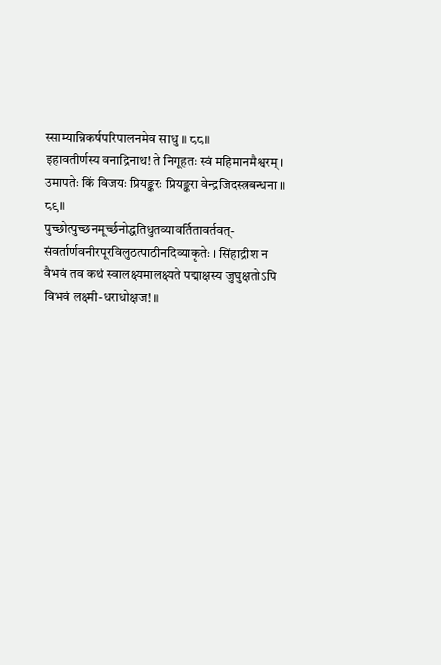स्साम्यान्निकर्षपरिपालनमेव साधु ॥ ८८॥
इहावतीर्णस्य वनाद्रिनाथ! ते निगूहतः स्वं महिमानमैश्वरम् । उमापतेः किं विजयः प्रियङ्करः प्रियङ्करा वेन्द्रजिदस्त्रबन्धना ॥ ८९॥
पुच्छोत्पुच्छनमूर्च्छनोद्धतिधुतव्यावर्तितावर्तवत्- संवर्तार्णवनीरपूरविलुठत्पाठीनदिव्याकृतेः । सिंहाद्रीश न वैभवं तव कथं स्वालक्ष्यमालक्ष्यते पद्माक्षस्य जुघुक्षतोऽपि विभवं लक्ष्मी-धराधोक्षज! ॥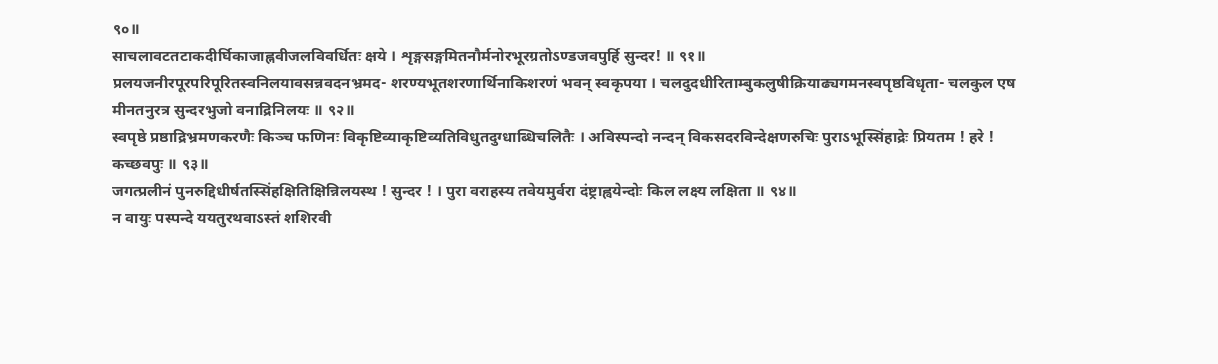९०॥
साचलावटतटाकदीर्घिकाजाह्नवीजलविवर्धितः क्षये । शृङ्गसङ्गमितनौर्मनोरभूरग्रतोऽण्डजवपुर्हि सुन्दर! ॥ ९१॥
प्रलयजनीरपूरपरिपूरितस्वनिलयावसन्नवदनभ्रमद- शरण्यभूतशरणार्थिनाकिशरणं भवन् स्वकृपया । चलदुदधीरिताम्बुकलुषीक्रियाढ्यगमनस्वपृष्ठविधृता- चलकुल एष मीनतनुरत्र सुन्दरभुजो वनाद्रिनिलयः ॥ ९२॥
स्वपृष्ठे प्रष्ठाद्रिभ्रमणकरणैः किञ्च फणिनः विकृष्टिव्याकृष्टिव्यतिविधुतदुग्धाब्धिचलितैः । अविस्पन्दो नन्दन् विकसदरविन्देक्षणरुचिः पुराऽभूस्सिंहाद्रेः प्रियतम ! हरे ! कच्छवपुः ॥ ९३॥
जगत्प्रलीनं पुनरुद्दिधीर्षतस्सिंहक्षितिक्षिन्निलयस्थ ! सुन्दर ! । पुरा वराहस्य तवेयमुर्वरा दंष्ट्राह्वयेन्दोः किल लक्ष्य लक्षिता ॥ ९४॥
न वायुः पस्पन्दे ययतुरथवाऽस्तं शशिरवी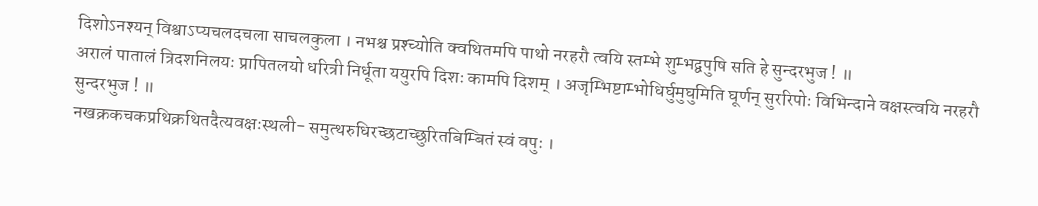दिशोऽनश्यन् विश्वाऽप्यचलदचला साचलकुला । नभश्च प्रश्च्योति क्वथितमपि पाथो नरहरौ त्वयि स्तम्भे शुम्भद्वपुषि सति हे सुन्दरभुज ! ॥
अरालं पातालं त्रिदशनिलयः प्रापितलयो धरित्री निर्धूता ययुरपि दिशः कामपि दिशम् । अजृम्भिष्टाम्भोधिर्घुमुघुमिति घूर्णन् सुररिपोः विभिन्दाने वक्षस्त्वयि नरहरौ सुन्दरभुज ! ॥
नखक्रकचकप्रथिक्रथितदैत्यवक्षःस्थली- समुत्थरुधिरच्छटाच्छुरितबिम्बितं स्वं वपुः ।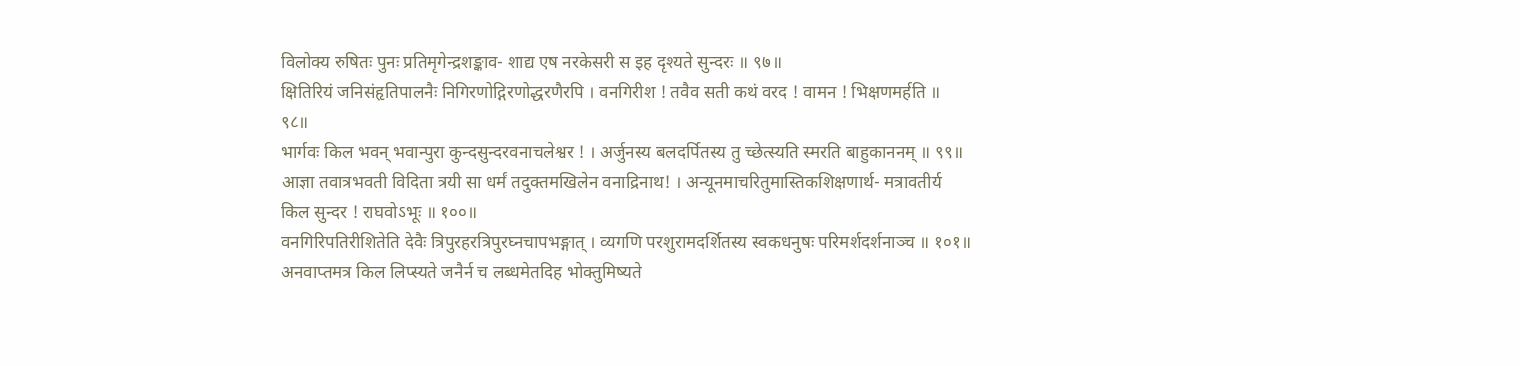विलोक्य रुषितः पुनः प्रतिमृगेन्द्रशङ्काव- शाद्य एष नरकेसरी स इह दृश्यते सुन्दरः ॥ ९७॥
क्षितिरियं जनिसंहृतिपालनैः निगिरणोद्गिरणोद्धरणैरपि । वनगिरीश ! तवैव सती कथं वरद ! वामन ! भिक्षणमर्हति ॥ ९८॥
भार्गवः किल भवन् भवान्पुरा कुन्दसुन्दरवनाचलेश्वर ! । अर्जुनस्य बलदर्पितस्य तु च्छेत्स्यति स्मरति बाहुकाननम् ॥ ९९॥
आज्ञा तवात्रभवती विदिता त्रयी सा धर्मं तदुक्तमखिलेन वनाद्रिनाथ! । अन्यूनमाचरितुमास्तिकशिक्षणार्थ- मत्रावतीर्य किल सुन्दर ! राघवोऽभूः ॥ १००॥
वनगिरिपतिरीशितेति देवैः त्रिपुरहरत्रिपुरघ्नचापभङ्गात् । व्यगणि परशुरामदर्शितस्य स्वकधनुषः परिमर्शदर्शनाञ्च ॥ १०१॥
अनवाप्तमत्र किल लिप्स्यते जनैर्न च लब्धमेतदिह भोक्तुमिष्यते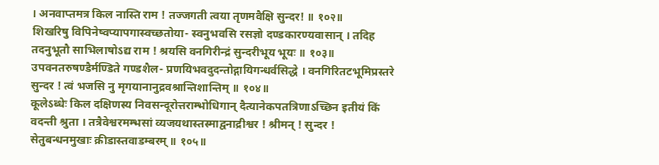। अनवाप्तमत्र किल नास्ति राम ! तज्जगती त्वया तृणमवैक्षि सुन्दर! ॥ १०२॥
शिखरिषु विपिनेष्वप्यापगास्वच्छतोया- स्वनुभवसि रसज्ञो दण्डकारण्यवासान् । तदिह तदनुभूतौ साभिलाषोऽद्य राम ! श्रयसि वनगिरीन्द्रं सुन्दरीभूय भूयः ॥ १०३॥
उपवनतरुषण्डैर्मण्डिते गण्डशैल- प्रणयिभवदुदन्तोद्गायिगन्धर्वसिद्धे । वनगिरितटभूमिप्रस्तरे सुन्दर ! त्वं भजसि नु मृगयानानुद्रवश्रान्तिशान्तिम् ॥ १०४॥
कूलेऽब्धेः किल दक्षिणस्य निवसन्दूरोत्तराम्भोधिगान् दैत्यानेकपतत्रिणाऽच्छिन इतीयं किं वदन्ती श्रुता । तत्रैवेश्वरमम्भसां व्यजयथास्तस्माद्वनाद्रीश्वर ! श्रीमन् ! सुन्दर ! सेतुबन्धनमुखाः क्रीडास्तवाडम्बरम् ॥ १०५॥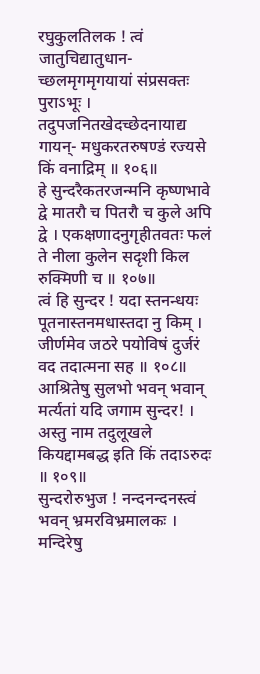रघुकुलतिलक ! त्वं जातुचिद्यातुधान- च्छलमृगमृगयायां संप्रसक्तः पुराऽभूः । तदुपजनितखेदच्छेदनायाद्य गायन्- मधुकरतरुषण्डं रज्यसे किं वनाद्रिम् ॥ १०६॥
हे सुन्दरैकतरजन्मनि कृष्णभावे द्वे मातरौ च पितरौ च कुले अपि द्वे । एकक्षणादनुगृहीतवतः फलं ते नीला कुलेन सदृशी किल रुक्मिणी च ॥ १०७॥
त्वं हि सुन्दर ! यदा स्तनन्धयः पूतनास्तनमधास्तदा नु किम् । जीर्णमेव जठरे पयोविषं दुर्जरं वद तदात्मना सह ॥ १०८॥
आश्रितेषु सुलभो भवन् भवान् मर्त्यतां यदि जगाम सुन्दर! । अस्तु नाम तदुलूखले कियद्दामबद्ध इति किं तदाऽरुदः ॥ १०९॥
सुन्दरोरुभुज ! नन्दनन्दनस्त्वं भवन् भ्रमरविभ्रमालकः । मन्दिरेषु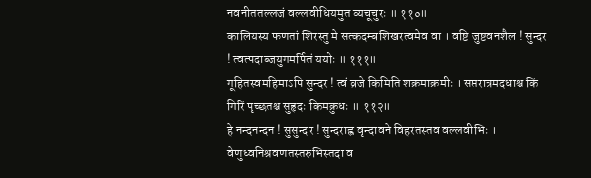नवनीततल्लजं वल्लवीधियमुत व्यचूचुरः ॥ ११०॥
कालियस्य फणतां शिरस्तु मे सत्कदम्बशिखरत्वमेव वा । वष्टि जुष्टवनशैल ! सुन्दर ! त्वत्पदाब्जयुगमर्पितं ययोः ॥ १११॥
गूहितस्वमहिमाऽपि सुन्दर ! त्वं व्रजे किमिति शक्रमाक्रमीः । सप्तरात्रमदधाश्च किं गिरिं पृच्छतश्च सुहृदः किमक्रुधः ॥ ११२॥
हे नन्दनन्दन ! सुसुन्दर ! सुन्दराह्व वृन्दावने विहरतस्तव वल्लवीभिः । वेणुध्वनिश्रवणतस्तरुभिस्तदा व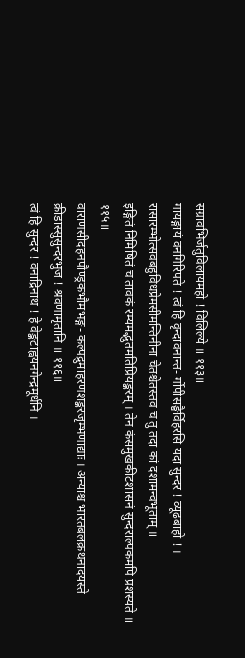सग्रावभिर्जतुविलायमहो ! विलिल्ये ॥ ११३॥
गायङ्गायं वनगिरिपते ! त्वं हि वृन्दावनान्त- र्गोपीसङ्घैर्विहरसि यदा सुन्दर ! व्यूढबाहो ! । रासारम्भोत्सवबहुविधप्रेमसीमन्तिनीना चेतश्चेतस्तव च तु तदा कां दशामन्वभूताम् ॥
इङ्गितं निमिषितं च तावकं रम्यमद्भुतमतिप्रियङ्करम् । तेन कंसमुखकीटशासनं सुन्दराल्पकमपि प्रशस्यते ॥ ११५॥
वाराणसीदहनपौण्ड्रकभौमभङ्ग- कल्पद्रुमाहरणशङ्करजृम्भणाद्याः । अन्याश्च भारतबलक्रथनादयस्ते क्रीडास्सुसुन्दरभुज ! श्रवणामृतानि ॥ ११६॥
त्वं हि सुन्दर ! वनाद्रिनाथ ! हे वेङ्कटाह्वयनगेन्द्रमूर्धनि ।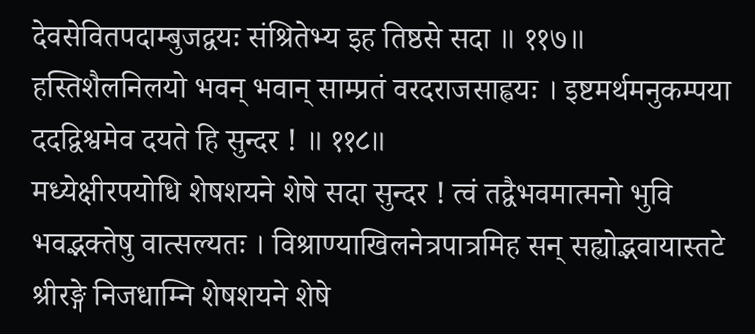देवसेवितपदाम्बुजद्वयः संश्रितेभ्य इह तिष्ठसे सदा ॥ ११७॥
हस्तिशैलनिलयो भवन् भवान् साम्प्रतं वरदराजसाह्वयः । इष्टमर्थमनुकम्पया ददद्विश्वमेव दयते हि सुन्दर ! ॥ ११८॥
मध्येक्षीरपयोधि शेषशयने शेषे सदा सुन्दर ! त्वं तद्वैभवमात्मनो भुवि भवद्भक्तेषु वात्सल्यतः । विश्राण्याखिलनेत्रपात्रमिह सन् सह्योद्भवायास्तटे श्रीरङ्गे निजधाम्नि शेषशयने शेषे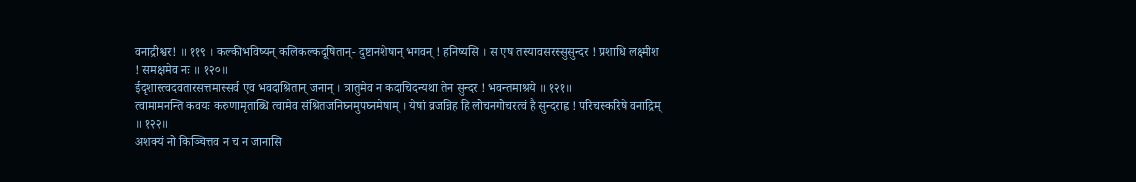वनाद्रीश्वर! ॥ ११९ । कल्कीभविष्यन् कलिकल्कदूषितान्- दुष्टानशेषान् भगवन् ! हनिष्यसि । स एष तस्यावसरस्सुसुन्दर ! प्रशाधि लक्ष्मीश ! समक्षमेव नः ॥ १२०॥
ईदृशास्त्वदवतारसत्तमास्सर्व एव भवदाश्रितान् जनान् । त्रातुमेव न कदाचिदन्यथा तेन सुन्दर ! भवन्तमाश्रये ॥ १२१॥
त्वामामनन्ति कवयः करुणामृताब्धि त्वामेव संश्रितजनिघ्नमुपघ्नमेषाम् । येषां व्रजन्निह हि लोचनगोचरत्वं है सुन्दराह्व ! परिचस्करिषे वनाद्रिम् ॥ १२२॥
अशक्यं नो किञ्चित्तव न च न जानासि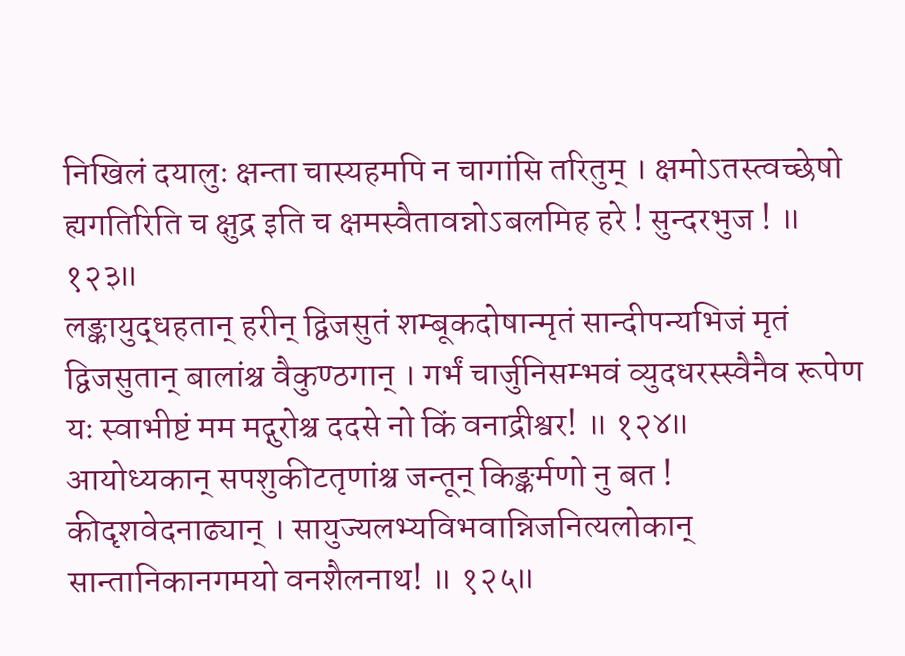निखिलं दयालुः क्षन्ता चास्यहमपि न चागांसि तरितुम् । क्षमोऽतस्त्वच्छेषो ह्यगतिरिति च क्षुद्र इति च क्षमस्वैतावन्नोऽबलमिह हरे ! सुन्दरभुज ! ॥ १२३॥
लङ्कायुद्धहतान् हरीन् द्विजसुतं शम्बूकदोषान्मृतं सान्दीपन्यभिजं मृतं द्विजसुतान् बालांश्च वैकुण्ठगान् । गर्भं चार्जुनिसम्भवं व्युदधरस्स्वैनैव रूपेण यः स्वाभीष्टं मम मद्गुरोश्च ददसे नो किं वनाद्रीश्वर! ॥ १२४॥
आयोध्यकान् सपशुकीटतृणांश्च जन्तून् किङ्कर्मणो नु बत ! कीदृशवेदनाढ्यान् । सायुज्यलभ्यविभवान्निजनित्यलोकान् सान्तानिकानगमयो वनशैलनाथ! ॥ १२५॥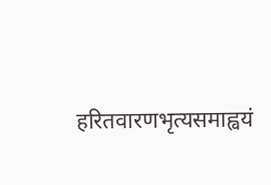हरितवारणभृत्यसमाह्वयं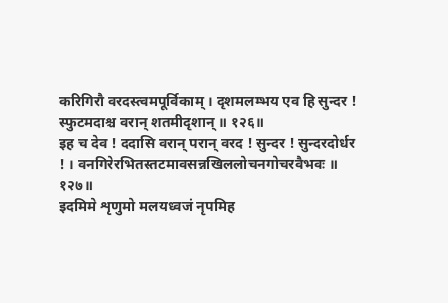करिगिरौ वरदस्त्वमपूर्विकाम् । दृशमलम्भय एव हि सुन्दर ! स्फुटमदाश्च वरान् शतमीदृशान् ॥ १२६॥
इह च देव ! ददासि वरान् परान् वरद ! सुन्दर ! सुन्दरदोर्धर ! । वनगिरेरभितस्तटमावसन्नखिललोचनगोचरवैभवः ॥ १२७॥
इदमिमे शृणुमो मलयध्वजं नृपमिह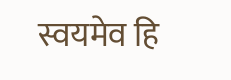स्वयमेव हि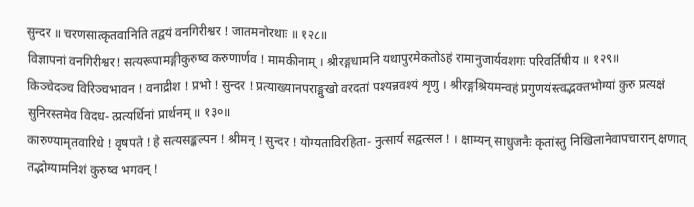सुन्दर ॥ चरणसात्कृतवानिति तद्वयं वनगिरीश्वर ! जातमनोरथाः ॥ १२८॥
विज्ञापनां वनगिरीश्वर! सत्यरूपामङ्गीकुरुष्व करुणार्णव ! मामकीनाम् । श्रीरङ्गधामनि यथापुरमेकतोऽहं रामानुजार्यवशगः परिवर्तिषीय ॥ १२९॥
किञ्चेदञ्च विरिञ्चभावन ! वनाद्रीश ! प्रभो ! सुन्दर ! प्रत्याख्यानपराङ्मुखो वरदतां पश्यन्नवश्यं शृणु । श्रीरङ्गश्रियमन्वहं प्रगुणयंस्त्वद्भक्तभोग्यां कुरु प्रत्यक्षं सुनिरस्तमेव विदध- त्प्रत्यर्थिनां प्रार्थनम् ॥ १३०॥
कारुण्यामृतवारिधे ! वृषपते ! हे सत्यसङ्कल्पन ! श्रीमन् ! सुन्दर ! योग्यताविरहिता- नुत्सार्य सद्वत्सल ! । क्षाम्यन् साधुजनैः कृतांस्तु निखिलानेवापचारान् क्षणात् तद्भोग्यामनिशं कुरुष्व भगवन् !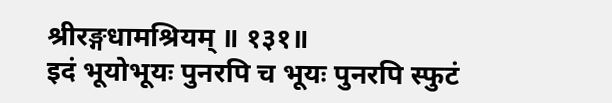श्रीरङ्गधामश्रियम् ॥ १३१॥
इदं भूयोभूयः पुनरपि च भूयः पुनरपि स्फुटं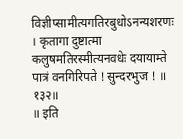विज्ञीप्सामीत्यगतिरबुधोऽनन्यशरणः । कृतागा दुष्टात्मा कलुषमतिरस्मीत्यनवधेः दयायाम्ते पात्रं वनगिरिपते ! सुन्दरभुज ! ॥ १३२॥
॥ इति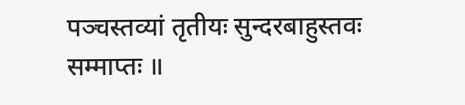पञ्चस्तव्यां तृतीयः सुन्दरबाहुस्तवः सम्माप्तः ॥